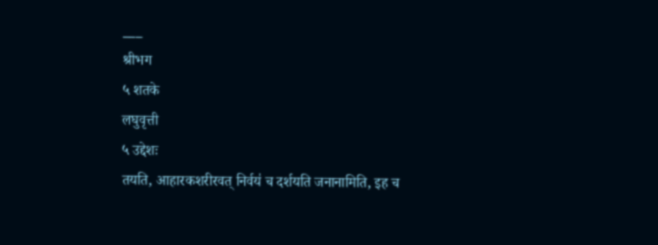___
श्रीभग
५ शतके
लघुवृत्ती
५ उद्देशः
तयति, आहारकशरीरवत् निर्वय॑ च दर्शयति जनानामिति, इह च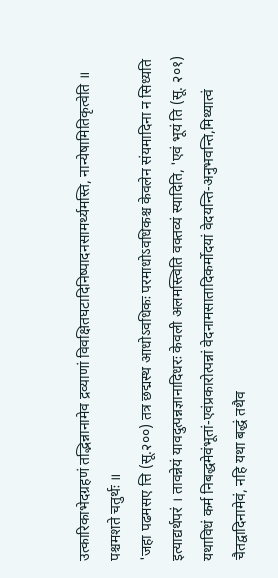उत्कारिकाभेदग्रहणं तद्भिन्नानामेव द्रव्याणां विवक्षितघटादिनिष्पादनसामर्थ्यमस्ति, नान्येषामितिकृत्वेति ॥ पश्चमशते चतुर्थः ॥
'जहा पढमसए त्ति (सू.२००) तत्र छद्मस्थ आधोऽवधिकः परमाधोऽवधिकश्च केवलेन संयमादिना न सिध्यति इत्याद्यर्थपरं । तावन्नेयं यावदुत्पन्नज्ञानादिधरः केवली अलमस्त्विति वक्तव्यं स्यादिति, 'एवं भूयं ति (सू. २०१) यथाविधं कर्म निबद्धमेवंभूतां-एवंप्रकारोत्पन्नां वेदनामसातादिकर्मोदयां वेदयन्ति-अनुभवन्ति,मिथ्यात्वं चैतद्वादिनामेवं, नहि यथा बद्धं तथैव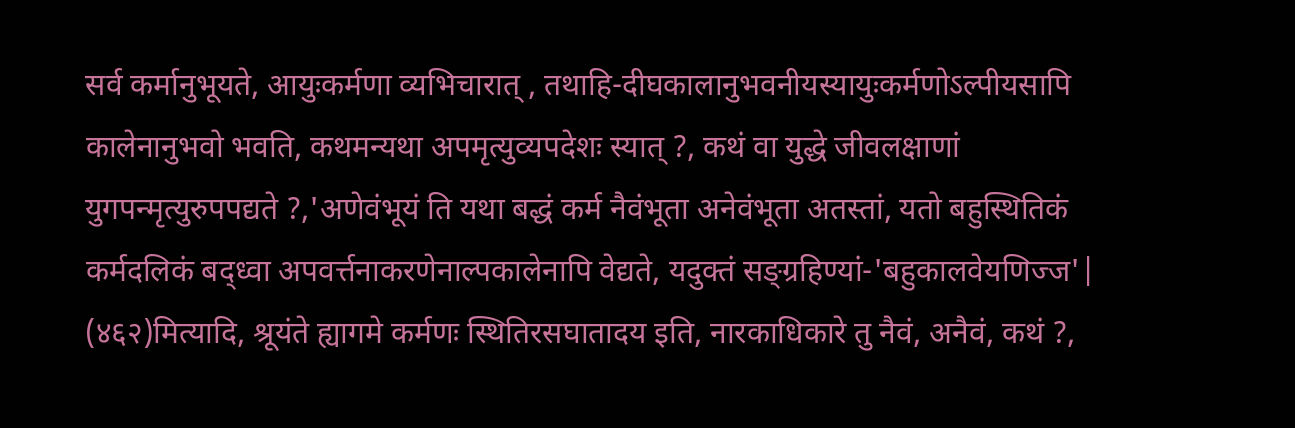सर्व कर्मानुभूयते, आयुःकर्मणा व्यभिचारात् , तथाहि-दीघकालानुभवनीयस्यायुःकर्मणोऽल्पीयसापि कालेनानुभवो भवति, कथमन्यथा अपमृत्युव्यपदेशः स्यात् ?, कथं वा युद्धे जीवलक्षाणां युगपन्मृत्युरुपपद्यते ?,'अणेवंभूयं ति यथा बद्धं कर्म नैवंभूता अनेवंभूता अतस्तां, यतो बहुस्थितिकं कर्मदलिकं बद्ध्वा अपवर्त्तनाकरणेनाल्पकालेनापि वेद्यते, यदुक्तं सङ्ग्रहिण्यां-'बहुकालवेयणिज्ज'| (४६२)मित्यादि, श्रूयंते ह्यागमे कर्मणः स्थितिरसघातादय इति, नारकाधिकारे तु नैवं, अनैवं, कथं ?,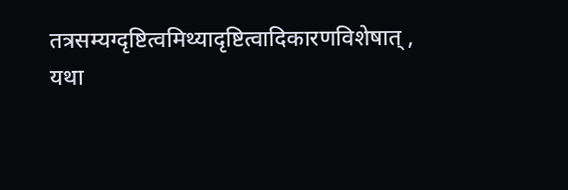तत्रसम्यग्दृष्टित्वमिथ्यादृष्टित्वादिकारणविशेषात् , यथा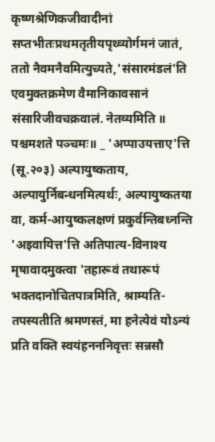कृष्णश्रेणिकजीवादीनां सप्तभीतःप्रथमतृतीयपृथ्व्योर्गमनं जातं, ततो नैवमनैवमित्युच्यते,'संसारमंडलं'ति एवमुक्तक्रमेण वैमानिकावसानं संसारिजीवचक्रवालं. नेतव्यमिति ॥ पश्चमशते पञ्चमः॥ _ 'अप्पाउयत्ताए'त्ति (सू.२०३) अल्पायुष्कताय, अल्पायुर्निबन्धनमित्यर्थः, अल्पायुष्कतया वा, कर्म-आयुष्कलक्षणं प्रकुर्वन्तिबध्नन्ति 'अइवायित्त'त्ति अतिपात्य-विनाश्य मृषावादमुक्त्वा 'तहारूवं तथारूपं भक्तदानोचितपात्रमिति, श्राम्यति-तपस्यतीति श्रमणस्तं, मा हनेत्येवं योऽन्यं प्रति वक्ति स्वयंहनननिवृत्तः सन्नसौ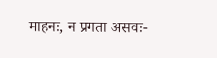माहनः, न प्रगता असवः-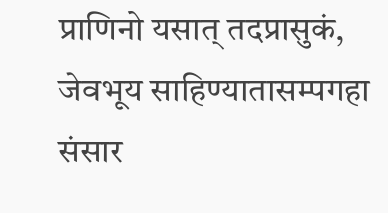प्राणिनो यसात् तदप्रासुकं,
जेवभूय साहिण्यातासम्पगहा संसार